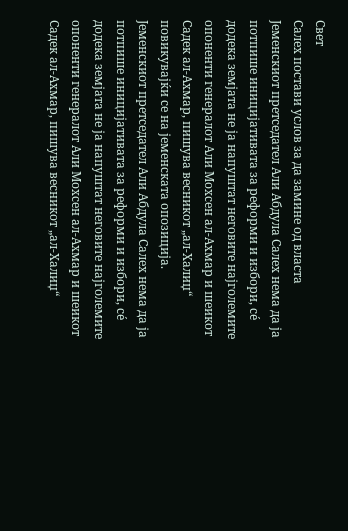Свет
Салех постави услов за да замине од власта
Јеменскиот претседател Али Абдула Салех нема да ја потпише иницијативата за реформи и избори, сé додека земјата не ја напуштат неговите најголемите опоненти генералот Али Мохсен aл-Ахмар и шеикот Садек ал-Ахмар, пишува весникот „ал-Халиџ“ повикувајќи се на јеменската опозиција.
Јеменскиот претседател Али Абдула Салех нема да ја потпише иницијативата за реформи и избори, сé додека земјата не ја напуштат неговите најголемите опоненти генералот Али Мохсен aл-Ахмар и шеикот Садек ал-Ахмар, пишува весникот „ал-Халиџ“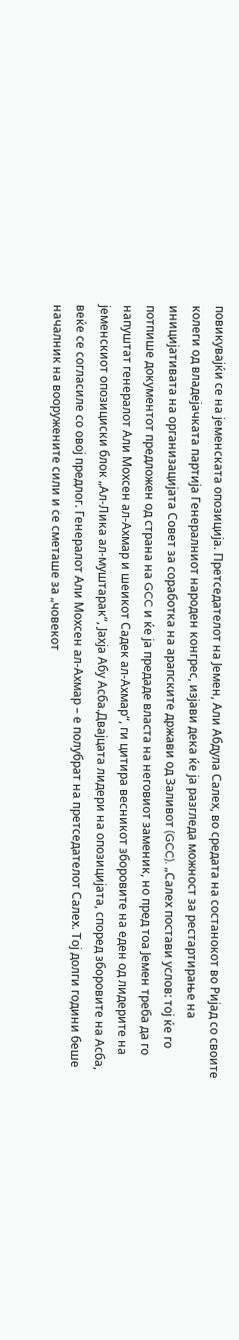повикувајќи се на јеменската опозиција. Претседателот на Јемен, Али Абдула Салех, во средата на состанокот во Ријад со своите колеги од владејачката партија Генералниот народен конгрес, изјави дека ќе ја разгледа можност за рестартирање на иницијативата на организацијата Совет за соработка на арапските држави од Заливот (GCC). „Салех постави услов: тој ќе го потпише документот предложен од страна на GCC и ќе ја предаде власта на неговиот заменик, но пред тоа Јемен треба да го напуштат генералот Али Мохсен ал-Ахмар и шеикот Садек ал-Ахмар“, ги цитира весникот зборовите на еден од лидерите на јеменскиот опозициски блок „Ал-Лика ал-муштарак“, Јахја Абу Асба.Двајцата лидери на опозицијата, според зборовите на Aсбa, веќе се согласиле со овој предлог. Генералот Али Мохсен ал-Ахмар – е полубрат на претседателот Салех. Тој долги години беше началник на вооружените сили и се сметаше за „човекот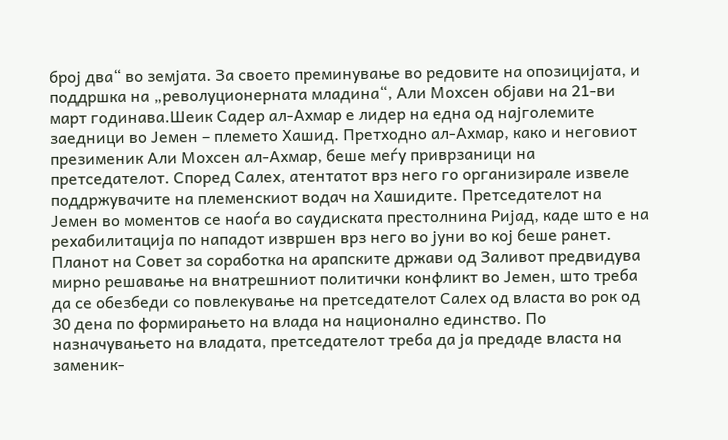број два“ во земјата. За своето преминување во редовите на опозицијата, и поддршка на „револуционерната младина“, Али Мохсен објави на 21-ви март годинава.Шеик Садер ал-Ахмар е лидер на една од најголемите заедници во Јемен – племето Хашид. Претходно ал-Ахмар, како и неговиот презименик Али Мохсен ал-Ахмар, беше меѓу приврзаници на претседателот. Според Салех, атентатот врз него го организирале извеле поддржувачите на племенскиот водач на Хашидите. Претседателот на Јемен во моментов се наоѓа во саудиската престолнина Ријад, каде што е на рехабилитација по нападот извршен врз него во јуни во кој беше ранет. Планот на Совет за соработка на арапските држави од Заливот предвидува мирно решавање на внатрешниот политички конфликт во Јемен, што треба да се обезбеди со повлекување на претседателот Салех од власта во рок од 30 дена по формирањето на влада на национално единство. По назначувањето на владата, претседателот треба да ја предаде власта на заменик-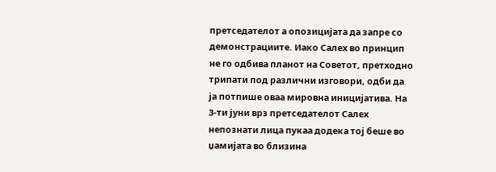претседателот а опозицијата да запре со демонстрациите. Иако Салех во принцип не го одбива планот на Советот, претходно трипати под различни изговори, одби да ја потпише оваа мировна иницијатива. На 3-ти јуни врз претседателот Салех непознати лица пукаа додека тој беше во џамијата во близина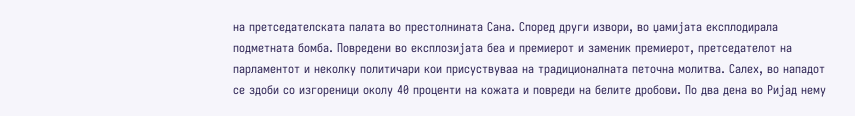на претседателската палата во престолнината Сана. Според други извори, во џамијата експлодирала подметната бомба. Повредени во експлозијата беа и премиерот и заменик премиерот, претседателот на парламентот и неколку политичари кои присуствуваа на традиционалната петочна молитва. Салех, во нападот се здоби со изгореници околу 40 проценти на кожата и повреди на белите дробови. По два дена во Ријад нему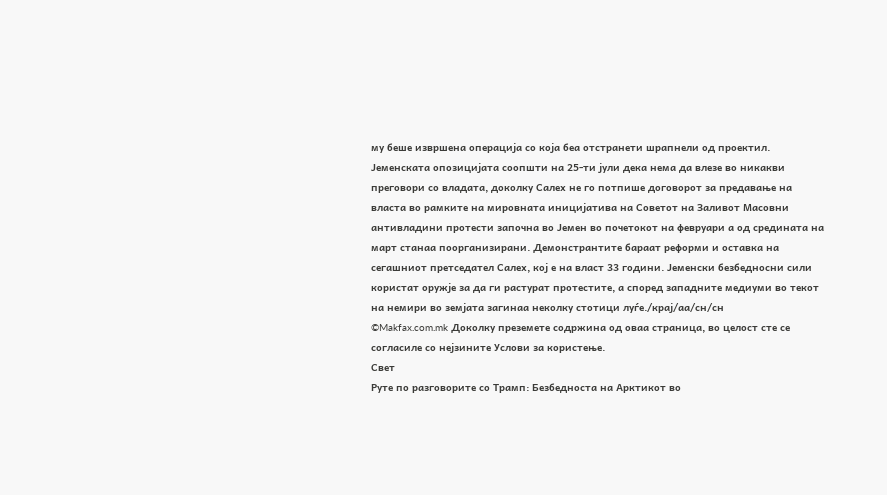му беше извршена операција со која беа отстранети шрапнели од проектил. Јеменската опозицијата соопшти на 25-ти јули дека нема да влезе во никакви преговори со владата, доколку Салех не го потпише договорот за предавање на власта во рамките на мировната иницијатива на Советот на Заливот Масовни антивладини протести започна во Јемен во почетокот на февруари а од средината на март станаа поорганизирани. Демонстрантите бараат реформи и оставка на сегашниот претседател Салех, кој е на власт 33 години. Јеменски безбедносни сили користат оружје за да ги растурат протестите, а според западните медиуми во текот на немири во земјата загинаа неколку стотици луѓе./крај/аа/сн/сн
©Makfax.com.mk Доколку преземете содржина од оваа страница, во целост сте се согласиле со нејзините Услови за користење.
Свет
Руте по разговорите со Трамп: Безбедноста на Арктикот во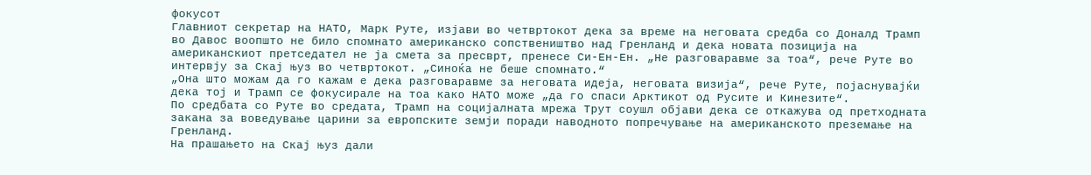фокусот
Главниот секретар на НАТО, Марк Руте, изјави во четвртокот дека за време на неговата средба со Доналд Трамп во Давос воопшто не било спомнато американско сопствеништво над Гренланд и дека новата позиција на американскиот претседател не ја смета за пресврт, пренесе Си-Ен-Ен. „Не разговаравме за тоа“, рече Руте во интервју за Скај њуз во четвртокот. „Синоќа не беше спомнато.“
„Она што можам да го кажам е дека разговаравме за неговата идеја, неговата визија“, рече Руте, појаснувајќи дека тој и Трамп се фокусирале на тоа како НАТО може „да го спаси Арктикот од Русите и Кинезите“.
По средбата со Руте во средата, Трамп на социјалната мрежа Трут соушл објави дека се откажува од претходната закана за воведување царини за европските земји поради наводното попречување на американското преземање на Гренланд.
На прашањето на Скај њуз дали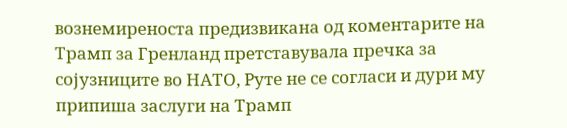вознемиреноста предизвикана од коментарите на Трамп за Гренланд претставувала пречка за сојузниците во НАТО, Руте не се согласи и дури му припиша заслуги на Трамп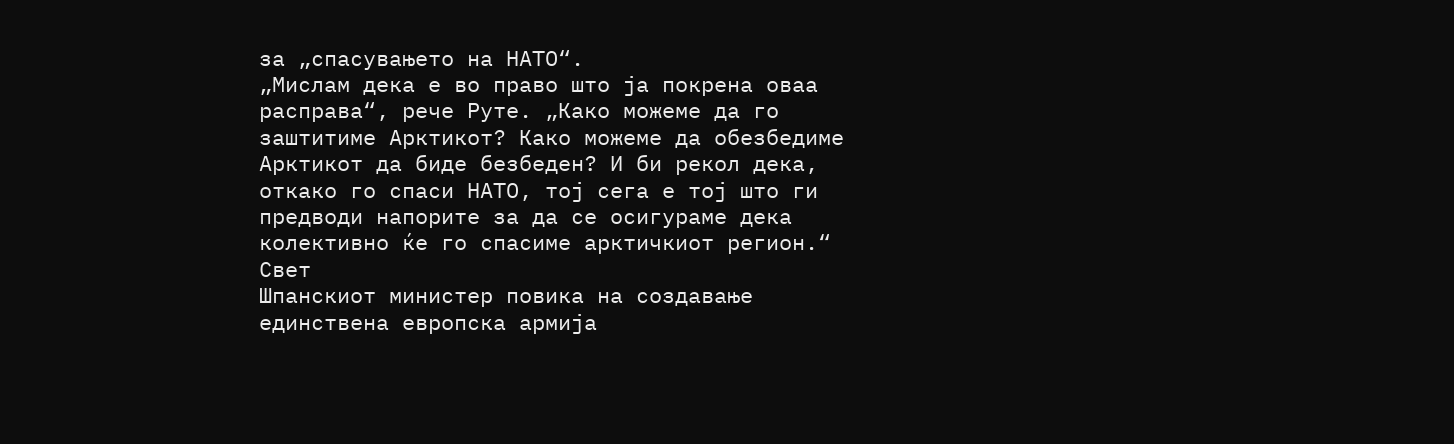за „спасувањето на НАТО“.
„Мислам дека е во право што ја покрена оваа расправа“, рече Руте. „Како можеме да го заштитиме Арктикот? Како можеме да обезбедиме Арктикот да биде безбеден? И би рекол дека, откако го спаси НАТО, тој сега е тој што ги предводи напорите за да се осигураме дека колективно ќе го спасиме арктичкиот регион.“
Свет
Шпанскиот министер повика на создавање единствена европска армија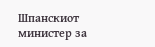Шпанскиот министер за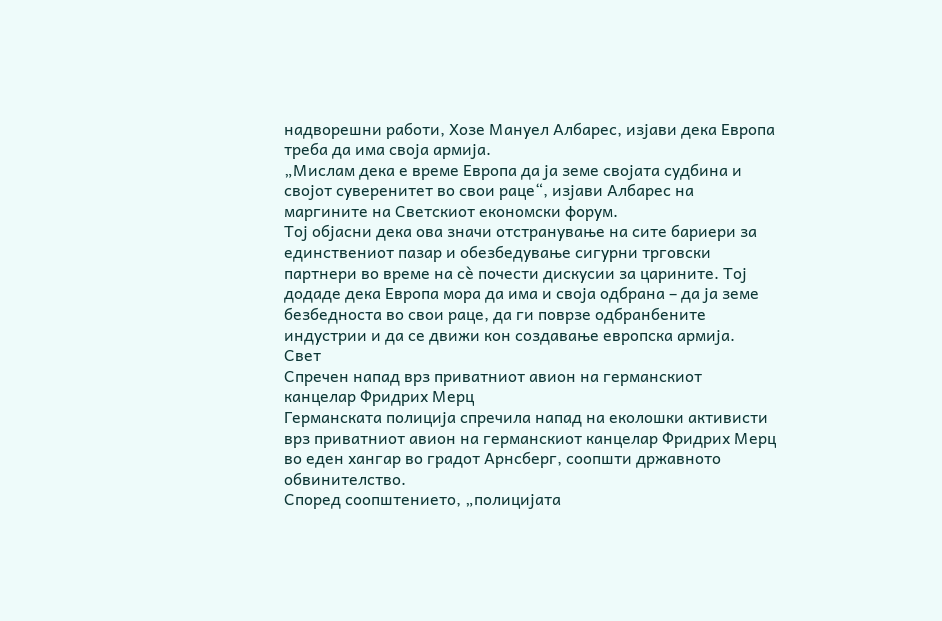надворешни работи, Хозе Мануел Албарес, изјави дека Европа треба да има своја армија.
„Мислам дека е време Европа да ја земе својата судбина и својот суверенитет во свои раце“, изјави Албарес на маргините на Светскиот економски форум.
Тој објасни дека ова значи отстранување на сите бариери за единствениот пазар и обезбедување сигурни трговски партнери во време на сè почести дискусии за царините. Тој додаде дека Европа мора да има и своја одбрана – да ја земе безбедноста во свои раце, да ги поврзе одбранбените индустрии и да се движи кон создавање европска армија.
Свет
Спречен напад врз приватниот авион на германскиот канцелар Фридрих Мерц
Германската полиција спречила напад на еколошки активисти врз приватниот авион на германскиот канцелар Фридрих Мерц во еден хангар во градот Арнсберг, соопшти државното обвинителство.
Според соопштението, „полицијата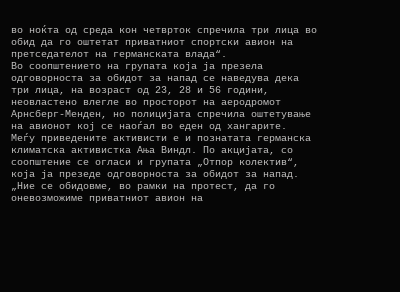во ноќта од среда кон четврток спречила три лица во обид да го оштетат приватниот спортски авион на претседателот на германската влада“.
Во соопштението на групата која ја презела одговорноста за обидот за напад се наведува дека три лица, на возраст од 23, 28 и 56 години, неовластено влегле во просторот на аеродромот Арнсберг-Менден, но полицијата спречила оштетување на авионот кој се наоѓал во еден од хангарите.
Меѓу приведените активисти е и познатата германска климатска активистка Ања Виндл. По акцијата, со соопштение се огласи и групата „Отпор колектив“, која ја презеде одговорноста за обидот за напад.
„Ние се обидовме, во рамки на протест, да го оневозможиме приватниот авион на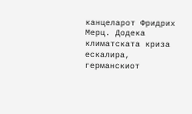канцеларот Фридрих Мерц. Додека климатската криза ескалира, германскиот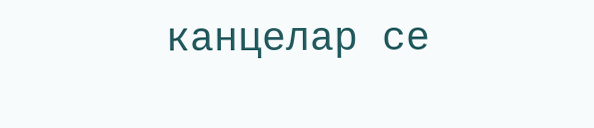канцелар се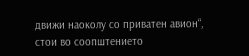движи наоколу со приватен авион“, стои во соопштението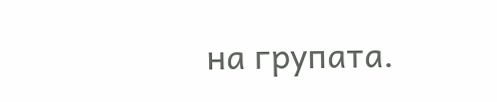на групата.